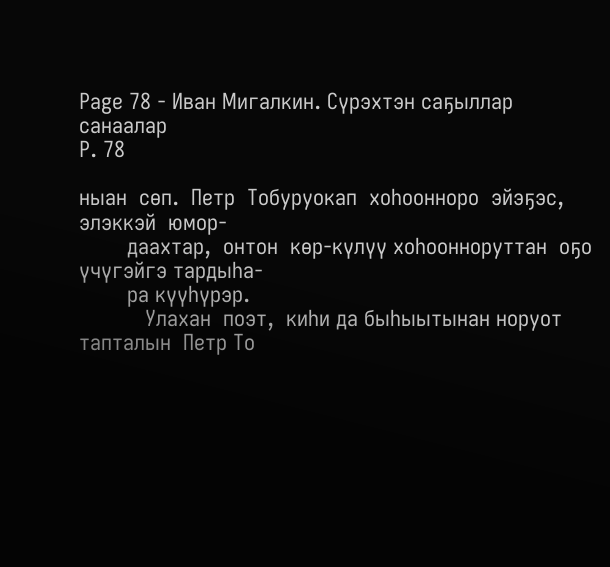Page 78 - Иван Мигалкин. Сүрэхтэн саҕыллар санаалар
P. 78

ныан  сөп.  Петр  Тобуруокап  хоһоонноро  эйэҕэс,  элэккэй  юмор-
        даахтар,  онтон  көр-күлүү хоһоонноруттан  оҕо үчүгэйгэ тардыһа-
        ра күүһүрэр.
           Улахан  поэт,  киһи да быһыытынан норуот тапталын  Петр То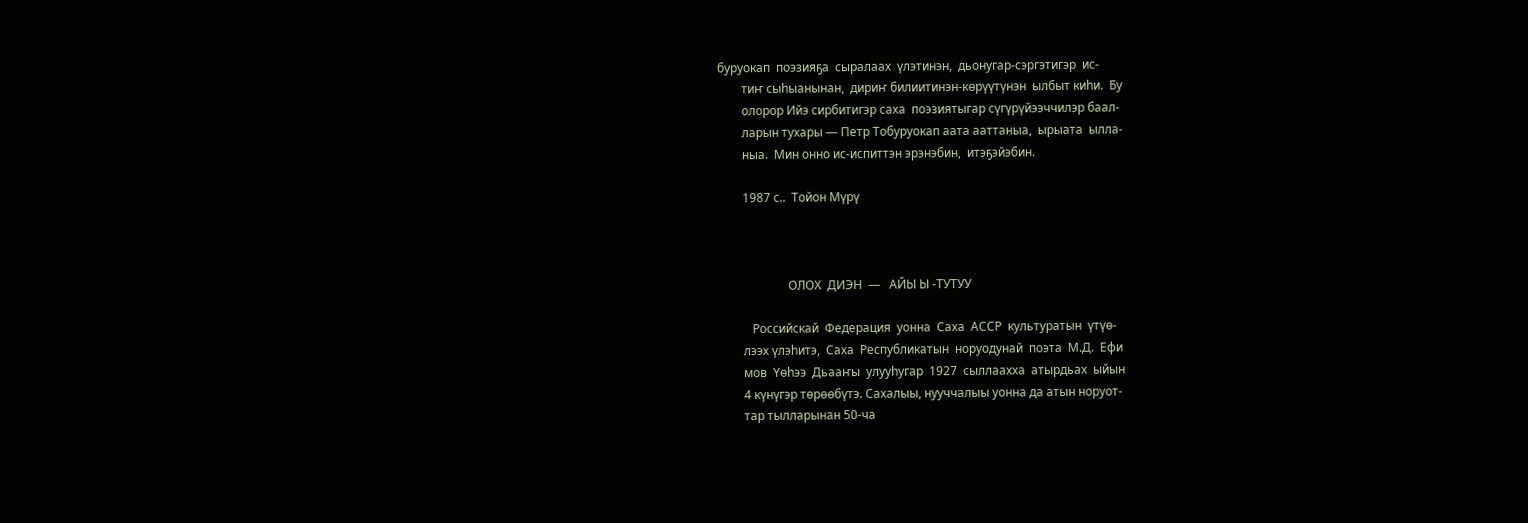буруокап  поэзияҕа  сыралаах  үлэтинэн,  дьонугар-сэргэтигэр  ис-
        тиҥ сыһыанынан,  дириҥ билиитинэн-көрүүтүнэн  ылбыт киһи.  Бу
        олорор Ийэ сирбитигэр саха  поэзиятыгар сүгүрүйээччилэр баал-
        ларын тухары — Петр Тобуруокап аата ааттаныа,  ырыата  ылла-
        ныа.  Мин онно ис-испиттэн эрэнэбин,  итэҕэйэбин.

        1987 с..  Тойон Мүрү



                       ОЛОХ  ДИЭН  —   АЙЫ Ы -ТУТУУ

           Российскай  Федерация  уонна  Саха  АССР  культуратын  үтүө-
        лээх үлэһитэ,  Саха  Республикатын  норуодунай  поэта  М.Д.  Ефи
        мов  Үөһээ  Дьааҥы  улууһугар  1927  сыллаахха  атырдьах  ыйын
        4 күнүгэр төрөөбүтэ. Сахалыы, нууччалыы уонна да атын норуот-
        тар тылларынан 50-ча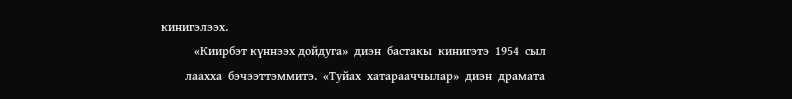кинигэлээх.
           «Киирбэт күннээх дойдуга»  диэн  бастакы  кинигэтэ  1954  сыл
        лаахха  бэчээттэммитэ.  «Туйах  хатарааччылар»  диэн  драмата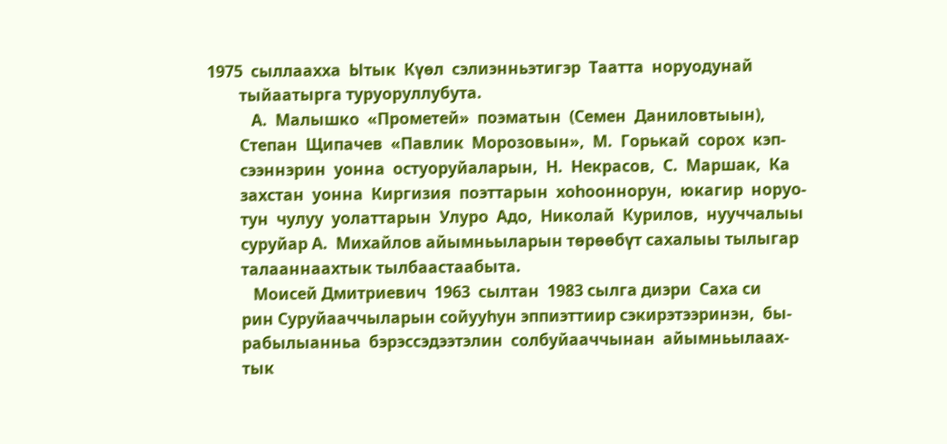1975  сыллаахха  Ытык  Күөл  сэлиэнньэтигэр  Таатта  норуодунай
        тыйаатырга туруоруллубута.
           А.  Малышко  «Прометей»  поэматын  (Семен  Даниловтыын),
        Степан  Щипачев  «Павлик  Морозовын»,  М.  Горькай  сорох  кэп-
        сээннэрин  уонна  остуоруйаларын,  Н.  Некрасов,  С.  Маршак,  Ка
        захстан  уонна  Киргизия  поэттарын  хоһооннорун,  юкагир  норуо-
        тун  чулуу  уолаттарын  Улуро  Адо,  Николай  Курилов,  нууччалыы
        суруйар А.  Михайлов айымньыларын төрөөбүт сахалыы тылыгар
        талааннаахтык тылбаастаабыта.
           Моисей Дмитриевич  1963  сылтан  1983 сылга диэри  Саха си
        рин Суруйааччыларын сойууһун эппиэттиир сэкирэтээринэн,  бы-
        рабылыанньа  бэрэссэдээтэлин  солбуйааччынан  айымньылаах-
        тык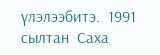үлэлээбитэ.  1991  сылтан  Саха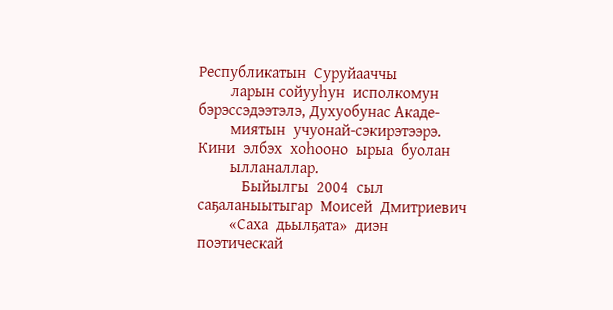Республикатын  Суруйааччы
        ларын сойууһун  исполкомун бэрэссэдээтэлэ, Духуобунас Акаде-
        миятын  учуонай-сэкирэтээрэ.  Кини  элбэх  хоһооно  ырыа  буолан
        ылланаллар.
           Быйылгы  2004  сыл  саҕаланыытыгар  Моисей  Дмитриевич
        «Саха  дьылҕата»  диэн  поэтическай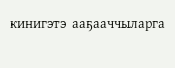кинигэтэ  ааҕааччыларга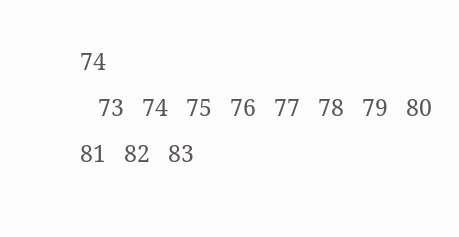74
   73   74   75   76   77   78   79   80   81   82   83